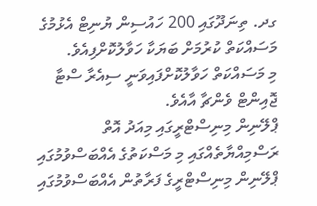ގދ. ތިނަދޫގައި 200 ހައުސިން ޔުނިޓް އެޅުމުގެ މަސައްކަތް ކުރުމަށް ބަޔަކާ ހަވާލުކޮށްފިއެވެ.
މި މަސައްކަތް ހަވާލުކޮށްފައިވަނީ ސިއެރާ ސްޓާ ޖޮއިންޓް ވެންޗާ އާއެވެ.
ޕްލޭނިން މިނިސްޓްރީގައި މިއަދު އޮތް ރަސްމިއްޔާތެއްގައި މި މަސްކަތުގެ އެއްބަސްވުމުގައި ޕްލޭނިން މިނިސްޓްރީގެ ފަރާތުން އެއްބަސްވުމުގައި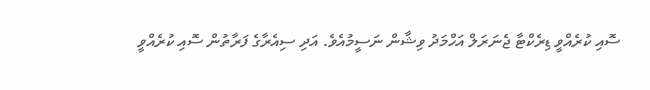ސޮއި ކުރެއްވީ ޑިރެކްޓާ ޖެނަރަލް އަހްމަދު ވިޝާން ނަސީމުއެވެ. އަދި ސިއެރާގެ ފަރާތުން ސޮއި ކުރެއްވީ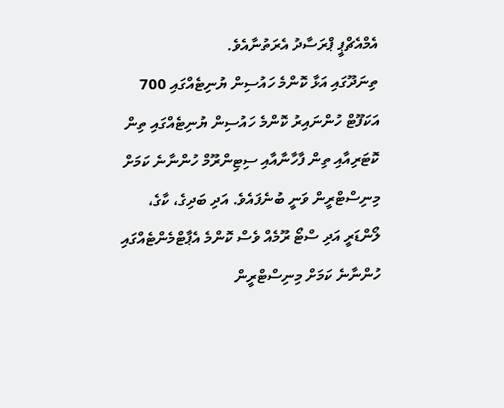އެމްއެޗްޕީ ޕްރަސާދު އެރަތުނާއެވެ.
ތިނަދޫގައި އަޅާ ކޮންމެ ހައުސިން ޔުނިޓެއްގައި 700 އަކަފޫޓް ހުންނައިރު ކޮންމެ ހައުސިން ޔުނިޓެއްގައި ތިން ކޮޓަރިއާއި ތިން ފާހާނާއާއި ސިޓިންރޫމް ހުންނާނެ ކަމަށް މިނިސްޓްރީން ވަނީ ބުނެފައެވެ. އަދި ބަދިގެ، ކާގެ، ލޯންޑަރީ އަދި ސްޓޯ ރޫމެއް ވެސް ކޮންމެ އެޕާޓްމެންޓެއްގައި ހުންނާނެ ކަމަށް މިނިސްޓްރީން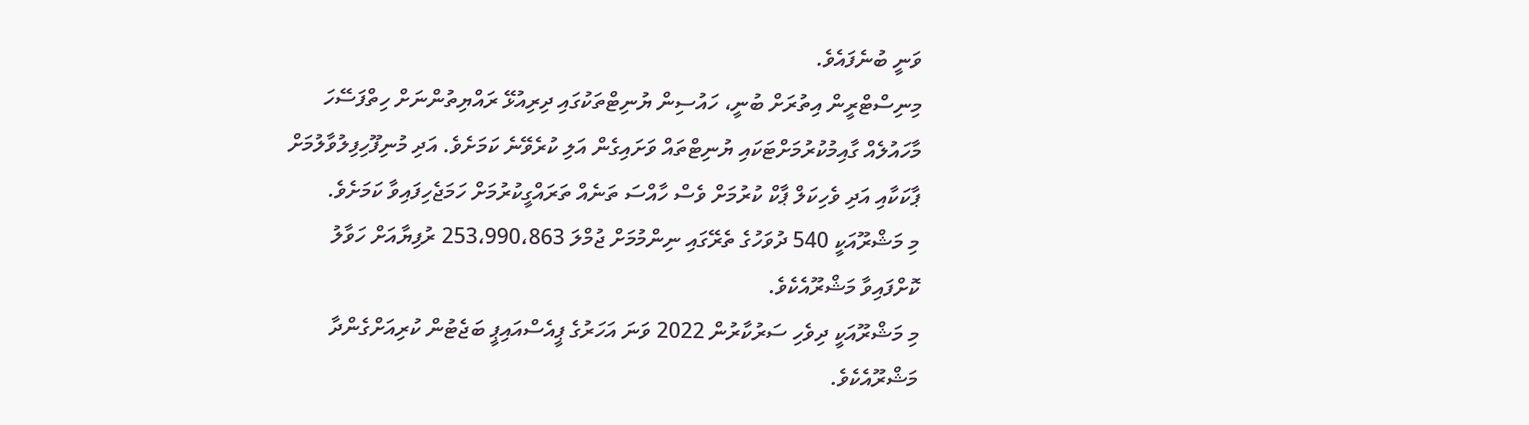ވަނީ ބުނެފައެވެ.
މިނިސްޓްރީން އިތުރަށް ބުނީ، ހައުސިން ޔުނިޓްތަކުގައި ދިރިއުޅޭ ރައްޔިތުންނަށް ހިތްފަސޭހަ މާހައުލެއް ގާއިމުކުރުމަށްޓަކައި ޔުނިޓްތައް ވަށައިގެން އަލި ކުރެވޭނެ ކަމަށެވެ. އަދި މުނިފޫހިފިލުވާލުމަށް ޕާކަކާއި އަދި ވެހިކަލް ޕާކް ކުރުމަށް ވެސް ހާއްސަ ތަނެއް ތަރައްގީކުރުމަށް ހަމަޖެހިފައިވާ ކަމަށެވެ.
މި މަޝްރޫއަކީ 540 ދުވަހުގެ ތެރޭގައި ނިންމުމަށް ޖުމްލަ 253،990،863 ރުފިޔާއަށް ހަވާލު ކޮށްފައިވާ މަޝްރޫއެކެވެ.
މި މަޝްރޫއަކީ ދިވެހި ސަރުކާރުން 2022 ވަނަ އަހަރުގެ ޕީއެސްއައިޕީ ބަޖެޓުން ކުރިއަށްގެންދާ މަޝްރޫއެކެވެ.